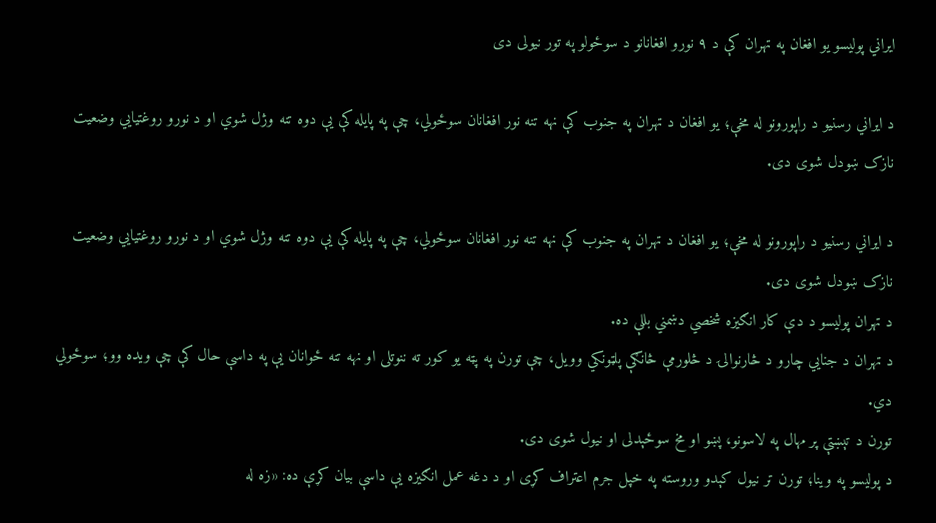ایراني پولیسو یو افغان په تهران کې د ۹ نورو افغانانو د سوځولو په تور نیولی دی

د ایراني رسنیو د راپورونو له مخې؛ یو افغان د تهران په جنوب کې نهه تنه نور افغانان سوځولي، چې په پایله کې یې دوه تنه وژل شوي او د نورو روغتیايي وضعیت نازک ښودل شوی دی.

د ایراني رسنیو د راپورونو له مخې؛ یو افغان د تهران په جنوب کې نهه تنه نور افغانان سوځولي، چې په پایله کې یې دوه تنه وژل شوي او د نورو روغتیايي وضعیت نازک ښودل شوی دی.
د تهران پولیسو د دې کار انګیزه شخصي دښمني بللې ده.
د تهران د جنايي چارو د څارنوالۍ د څلورمې څانګې پلټونکي وويل، چې تورن په پټه يو کور ته ننوتلی او نهه تنه ځوانان يې په داسې حال کې چې ويده وو؛ سوځولي دي.
تورن د تېښتې پر مهال په لاسونو، پښو او مخ سوځېدلی او نیول شوی دی.
د پولیسو په وینا؛ تورن تر نیول کېدو وروسته په خپل جرم اعتراف کړی او د دغه عمل انګیزه یې داسې بیان کړې ده: «زه له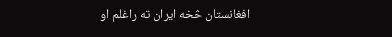افغانستان څخه ایران ته راغلم او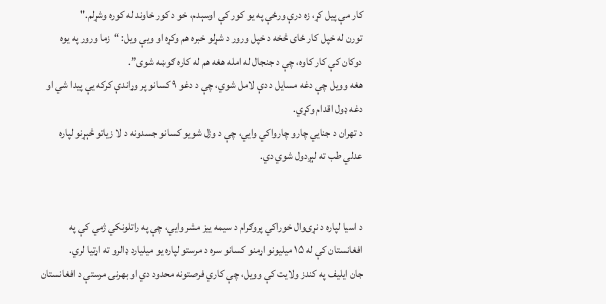کار مې پیل کړ، زه درې ورځې په یو کور کې اوسېدم، خو د کور خاوند له کوره وشړلم."
تورن له خپل کار ځای څخه د خپل ورور د شړلو خبره هم وکړه او ویې ویل: “زما ورور په یوه دوکان کې کار کاوه، چې د جنجال له امله هغه هم له کاره ګوښه شوی”.
هغه وويل چې دغه مسايل د دې لامل شوي، چې د دغو ٩ کسانو پر وړاندې کرکه یې پيدا شي او دغه ډول اقدام وکړي.
د تهران د جنايي چارو چارواکي وايي، چې د وژل شویو کسانو جسدونه د لا زیاتو څېړنو لپاره عدلي طب ته لېږدول شوي دي.


د اسیا لپاره د نړۍوال خوراکي پروګرام د سیمه ییز مشر وايي، چې په راتلونکي ژمي کې په افغانستان کې له ۱۵ میلیونو اړمنو کسانو سره د مرستو لپاره یو میلیارد ډالرو ته اړتیا لري.
جان ایلیف په کندز ولایت کې وویل، چې کاري فرصتونه محدود دي او بهرنۍ مرستې د افغانستان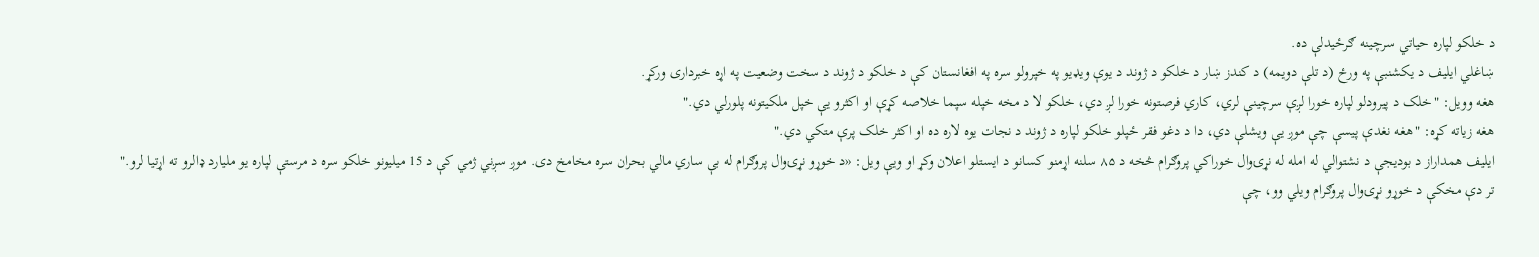د خلکو لپاره حیاتي سرچینه ګرځیدلې ده.
ښاغلي ایلیف د یکشنبې په ورځ (د تلې دویمه) د کندز ښار د خلکو د ژوند د یوې ویډیو په خپرولو سره په افغانستان کې د خلکو د ژوند د سخت وضعیت په اړه خبرداری ورکړ.
هغه وویل: "خلک د پیرودلو لپاره خورا لږې سرچینې لري، کاري فرصتونه خورا لږ دي، خلکو لا د مخه خپله سپما خلاصه کړې او اکثرو یې خپل ملکیتونه پلورلي دي."
هغه زیاته کړه: "هغه نغدې پیسې چې موږ یې ویشلې دي، دا د دغو فقر ځپلو خلکو لپاره د ژوند د نجات یوه لاره ده او اکثر خلک پرې متکي دي."
ایلیف همداراز د بودیجې د نشتوالي له امله له نړۍوال خوراکي پروګرام څخه د ۸۵ سلنه اړمنو کسانو د ایستلو اعلان وکړ او ویې ویل: «د خوړو نړۍوال پروګرام له بې ساري مالي بحران سره مخامخ دی. موږ سږني ژمي کې د 15 میلیونو خلکو سره د مرستې لپاره یو ملیارد ډالرو ته اړتیا لرو."
تر دې مخکې د خوړو نړۍوال پروګرام ویلي وو، چې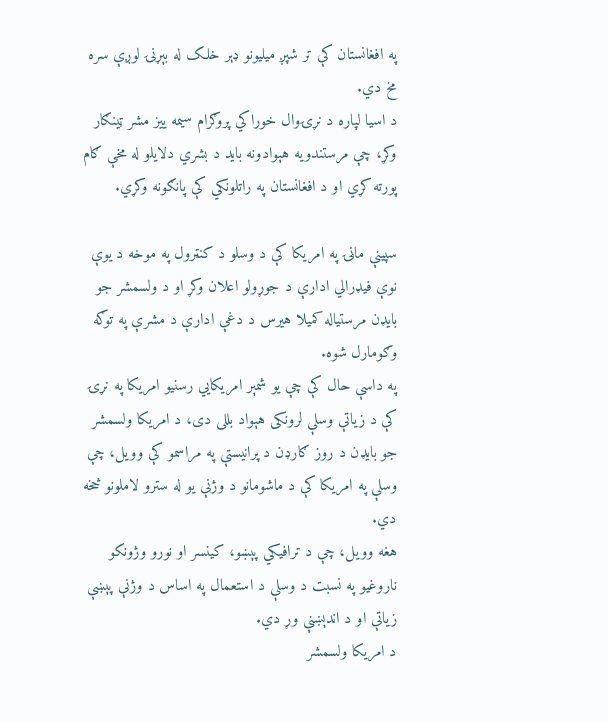په افغانستان کې تر شپږ میلیونو ډېر خلک له بېړنۍ لوږې سره مخ دي.
د اسیا لپاره د نړۍوال خوراکي پروګرام سیمه ییز مشر ټینګار وکړ، چې مرستندویه هېوادونه باید د بشري دلایلو له مخې ګام پورته کړي او د افغانستان په راتلونکي کې پانګونه وکړي.

سپینې ماڼۍ په امریکا کې د وسلو د کنټرول په موخه د یوې نوې فیډرالي ادارې د جوړولو اعلان وکړ او د ولسمشر جو بایډن مرستیاله کمیلا هیرس د دغې ادارې د مشرې په توګه وګومارل شوه.
په داسې حال کې چې یو شمېر امریکايي رسنیو امریکا په نړۍ کې د زیاتې وسلې لرونکی هېواد بللی دی، د امریکا ولسمشر جو بایډن د روز ګارډن د پرانیستې په مراسمو کې وویل، چې وسلې په امریکا کې د ماشومانو د وژنې یو له سترو لاملونو څخه دي.
هغه وویل، چې د ترافیکي پېښو، کینسر او نورو وژونکو ناروغیو په نسبت د وسلې د استعمال په اساس د وژنې پېښې زیاتې او د اندېښنې وړ دي.
د امریکا ولسمشر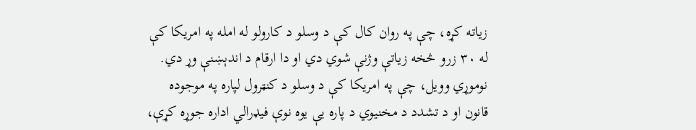زیاته کړه، چې په روان کال کې د وسلو د کارولو له امله په امریکا کې له ۳۰ زرو څخه زیاتې وژنې شوي دي او دا ارقام د اندېښنې وړ دي.
نوموړي وویل، چې په امریکا کې د وسلو د کنټرول لپاره په موجوده قانون او د تشدد د مخنیوي د پاره یې یوه نوې فیډرالي اداره جوړه کړې،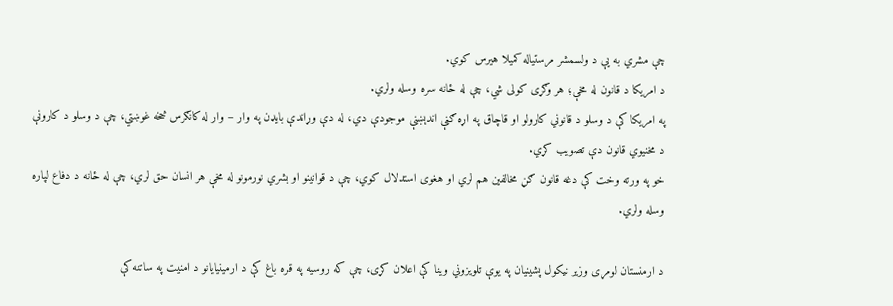چې مشري به یې د ولسمشر مرستیاله کمیلا هیرس کوي.
د امریکا د قانون له مخې؛ هر وګړی کولی شي، چې له ځانه سره وسله ولري.
په امریکا کې د وسلو د قانوني کارولو او قاچاق په اړه ګڼې اندېښنې موجودې دي، له دې وړاندې بایډن په وار – وار له کانګرس څخه غوښتي، چې د وسلو د کارونې د مخنیوي قانون دې تصویب کړي.
خو په ورته وخت کې دغه قانون ګڼ مخالفین هم لري او هغوی استدلال کوي، چې د قوانینو او بشري نورمونو له مخې هر انسان حق لري، چې له ځانه د دفاع لپاره وسله ولري.

د ارمنستان لومړی وزیر نیکول پشینیان په یوې تلویزوني وینا کې اعلان کړی، چې که روسیه په قره باغ کې د ارمینیایانو د امنیت په ساتنه کې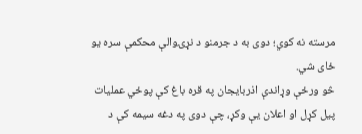مرسته نه کوي؛ دوی به د جرمنو د نړۍوالې محکمې سره یو ځای شي.
څو ورځې وړاندې اذربایجان په قره باغ کې پوځي عملیات پیل کړل او اعلان یې وکړ، چې دوی په دغه سیمه کې د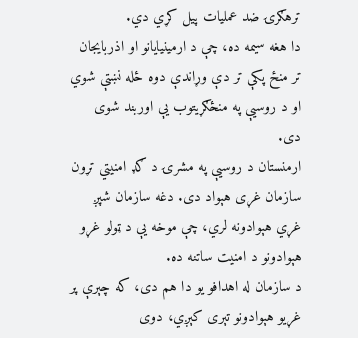ترهګرۍ ضد عملیات پیل کړي دي.
دا هغه سیمه ده، چې د ارمینیایانو او اذربایجان تر منځ پکې تر دې وړاندې دوه ځله نښتې شوي او د روسیې په منځګړیتوب یې اوربند شوی دی.
ارمنستان د روسیې په مشرۍ د ګډ امنیتي تړون سازمان غړی هېواد دی. دغه سازمان شپږ غړي هېوادونه لري، چې موخه یې د ټولو غړو هېوادونو د امنیت ساتنه ده.
د سازمان له اهدافو یو دا هم دی، که چېرې پر غړیو هېوادونو تېری کېږي، دوی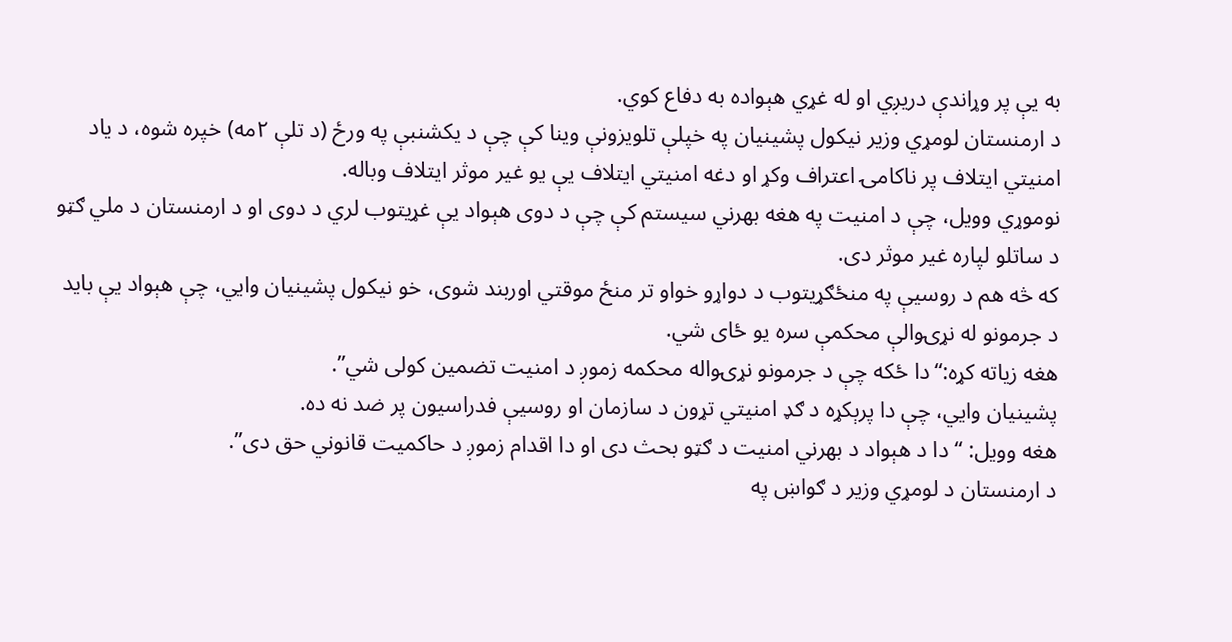به یې پر وړاندې دریږي او له غړي هېواده به دفاع کوي.
د ارمنستان لومړي وزیر نیکول پشینیان په خپلې تلویزونې وینا کې چې د یکشنبې په ورځ (د تلې ۲مه) خپره شوه، د یاد امنیتي ایتلاف پر ناکامۍ اعتراف وکړ او دغه امنیتي ایتلاف یې یو غیر موثر ایتلاف وباله.
نوموړي وويل، چې د امنیت په هغه بهرني سیستم کې چې د دوی هېواد یې غړیتوب لري د دوی او د ارمنستان د ملي ګټو د ساتلو لپاره غیر موثر دی.
که څه هم د روسیې په منځګړیتوب د دواړو خواو تر منځ موقتي اوربند شوی، خو نیکول پشینیان وايي، چې هېواد یې باید د جرمونو له نړۍوالې محکمې سره یو ځای شي.
هغه زیاته کړه:“دا ځکه چې د جرمونو نړۍواله محکمه زموږ د امنیت تضمین کولی شي”.
پشینیان وايي، چې دا پرېکړه د ګډ امنیتي تړون د سازمان او روسیې فدراسیون پر ضد نه ده.
هغه وویل: “ دا د هېواد د بهرني امنیت د ګټو بحث دی او دا اقدام زموږ د حاکمیت قانوني حق دی”.
د ارمنستان د لومړي وزیر د ګواښ په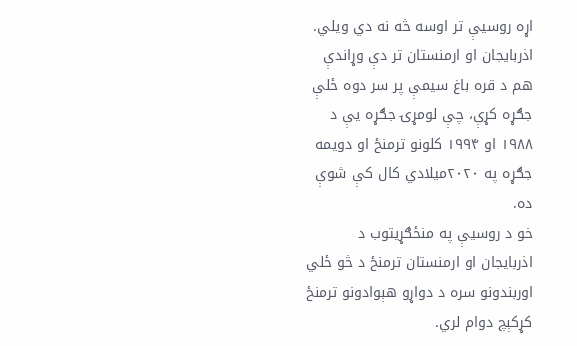اړه روسیې تر اوسه څه نه دي ویلي.
اذربایجان او ارمنستان تر دې وړاندې هم د قره باغ سیمې پر سر دوه ځلې جګړه کړې، چې لومړۍ جګړه یې د ۱۹۸۸ او ۱۹۹۴ کلونو ترمنځ او دویمه جګړه په ۲۰۲۰میلادي کال کې شوې ده.
خو د روسیې په منځګړیتوب د اذربایجان او ارمنستان ترمنځ د څو ځلي اوربندونو سره د دواړو هېوادونو ترمنځ کړکېچ دوام لري.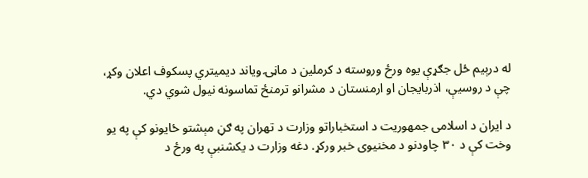له درېیم ځل جګړې یوه ورځ وروسته د کرملین د ماڼۍ ویاند دیمیتري پسکوف اعلان وکړ، چې د روسیې، اذربایجان او ارمنستان د مشرانو ترمنځ تماسونه نیول شوي دي.

د ایران د اسلامی جمهوریت د استخباراتو وزارت د تهران په ګڼ مېشتو ځایونو کې په یو وخت کې د ۳۰ چاودنو د مخنیوی خبر ورکړ. دغه وزارت د یکشنبې په ورځ د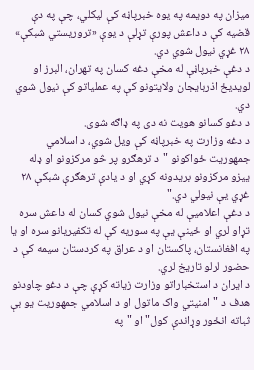میزان په دویمه په یوه خبرپاڼه کې لیکلي، چې په دې قضیه کې د داعش پورې تړلې د یوې «تروریستي شبکې» ۲۸ غړي نیول شوي دي.
د دغې خبرپاڼې له مخې دغه کسان په تهران، البرز او لویدیځ اذربایجان ولایتونو کې په عملیاتو کې نیول شوي دي.
د دغو کسانو هویت نه دی په ډاګه شوی.
د دغه وزارت په خبرپاڼه کې ویل شوي، د اسلامي جمهوریت ځواکونو "د ترهګرو پر څو مرکزونو او ډله ییزو مرکزونو بریدونه کړي او د یادې ترهګرې شبکې ۲۸ غړي یې نیولي دي."
د دغې اعلامیې له مخې نیول شوي کسان له داعش سره تړاو لري او ځینې یې په سوریه کې له تکفیریانو سره او یا په افغانستان، پاکستان او د عراق په کردستان سیمه کې د حضور لرلو تاریخ لري.
د ایران د استخباراتو وزارت زیاته کړې چې د دغو چاودنو هدف د "امنیتي واک ماتول او د اسلامي جمهوریت یو بې ثباته انځور وړاندې کول" او "په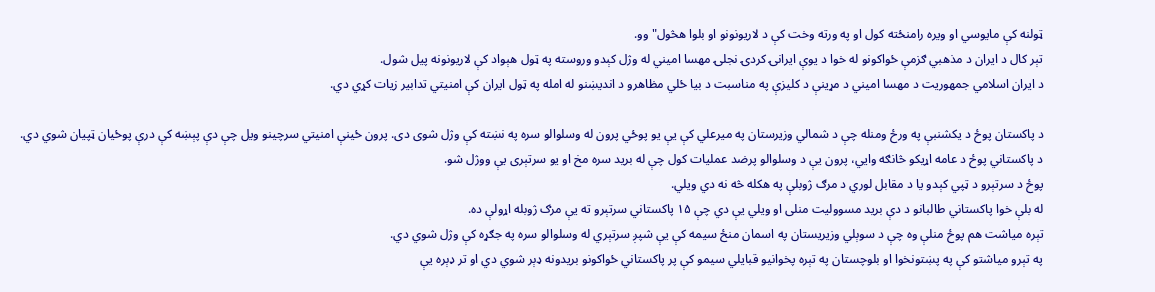ټولنه کې مایوسي او ویره رامنځته کول او په ورته وخت کې د لاریونونو او بلوا هڅول" وو.
تېر کال د ایران د مذهبي ګزمې ځواکونو له خوا د یوې ایرانۍ کردۍ نجلۍ مهسا امیني له وژل کېدو وروسته په ټول هېواد کې لاریونونه پیل شول.
د ایران اسلامي جمهوریت د مهسا امیني د مړینې د کلیزې په مناسبت د بیا ځلي مظاهرو د اندیښنو له امله په ټول ایران کې امنیتي تدابیر زیات کړي دي.

د پاکستان پوځ د یکشنبې په ورځ ومنله چې د شمالي وزیرستان په میرعلي کې یې یو پوځي پرون له وسلوالو سره په نښته کې وژل شوی دی. پرون ځینې امنیتي سرچینو ویل چې دې پېښه کې درې پوځیان ټپیان شوي دي.
د پاکستاني پوځ د عامه اړیکو څانګه وايي، پرون یې د وسلوالو پرضد عملیات کول چې له برید سره مخ او یو سرتېری یې ووژل شو.
پوځ د سرتېرو د ټپي کېدو یا د مقابل لوري د مرګ ژوبلې په هکله څه نه دي ویلي.
له بلې خوا پاکستاني طالبانو د دې برید مسوولیت منلی او ویلي یې دي چې ۱۵ پاکستاني سرتېرو ته یې مرګ ژوبله اړولې ده.
تېره میاشت هم پوځ منلې وه چې د سوېلي وزیریستان په اسمان منځ سیمه کې یې شپږ سرتېري له وسلوالو سره په جګړه کې وژل شوي دي.
په تېرو میاشتو کې په پښتونخوا او بلوچستان په تېره پخوانیو قبایلي سیمو کې پر پاکستاني ځواکونو بریدونه ډېر شوي دي او تر ډېره یې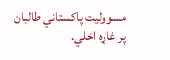مسوولیت پاکستاني طالبان پر غاړه اخلي.